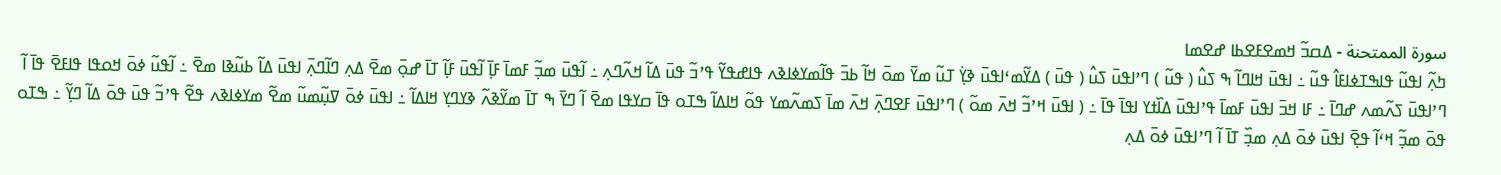سورة الممتحنة - ߡߛߏ߬ ߞߘߐߓߐߕߊ ߝߐߘߊ
ߤߍ߲߬ ߊߟߎ߬ ߟߊߒߠߦߊߓߊ߮ ߟߎ߬ ߸ ߊߟߎ߫ ߞߊߣߊ߬ ߒ ߖߎ߮ ( ߟߎ߬ ) ߣߴߊߟߎ߫ ߖߎ߮ ( ߟߎ߫ ) ߡߌ߬ߘߵߊߟߎ߫ ߢߌ߲߭ ߠߎ߬ ߘߌ߫ ߘߋ߫ ߞߊ߬ ߕߏ߫ ߟߊ߬ߘߌߦߊߢߍ ߟߊߝߟߌ߬ ߟߴߏ߬ ߟߎ߫ ߡߊ߬ ߞߍ߬ߣߍ߲ ߸ ߊ߬ߟߎ߫ ߘߏ߲߬ ߓߘߊ߫ ߓߊ߲߫ ߊ߬ߟߎ߫ ߓߊ߲߬ ߠߊ߫ ߝߋ߲߫ ߘߐ߫ ߡߍ߲ ߣߊ߬ߣߍ߲߫ ߊߟߎ߫ ߡߊ߬ ߕߎ߬ߢߊ ߘߐ߫ ߸ ߊ߬ߟߎ߬ ߦߋ߫ ߞߋߟߊ ߟߊߓߐ߫ ߟߊ߫ ߊ߬ ߣߴߊߟߎ߫ ߖߍ߬ߘߍ ߝߣߊ߫ ߸ ߓߊ ߞߏ߫ ߊߟߎ߫ ߓߘߊ߫ ߟߴߊߟߎ߫ ߡߊ߰ߙߌ ߊߟߊ߫ ߟߊ߫ ߸ ( ߊߟߎ߫ ߞߴߏ߬ ߞߍ߫ ߘߋ߬ ) ߣߴߊߟߎ߫ ߓߐߣߍ߲߫ ߞߍ߫ ߘߊ߫ ߖߘߍ߬ߘߌ ߟߋ߬ ߞߊߡߊ߬ ߒߠߋ ߟߊ߫ ߛߌߟߊ ߘߐ߫ ߊ߬ ߣߌ߫ ߒ ߠߊ߫ ߘߌ߬ߢߍ߬ ߢߌߣߌ߲ ߞߊߡߊ߬ ߸ ߊߟߎ߫ ߦߋ߫ ߜߎ߲߬ߘߎ߬ ߘߐ߬ ߘߌߦߊߢߍ ߟߐ߬ ߟߴߏ߬ ߟߎ߫ ߟߋ߫ ߡߊ߬ ߣߌ߲߬ ߸ ߒߠߋ ߟߋ߫ ߘߏ߲߬ ߞߵߊ߬ ߟߐ߲߫ ߊߟߎ߫ ߦߋ߫ ߡߍ߲ ߘߏ߲߰ ߠߊ߫ ߊ߬ ߣߴߊߟߎ߫ ߦߋ߫ ߡߍ߲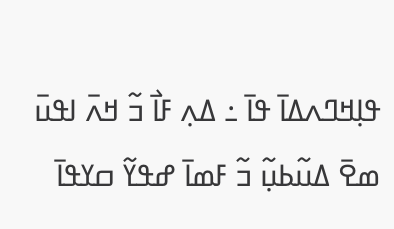ߟߊ߲ߞߣߍߡߊ߫ ߟߊ߫ ߸ ߡߍ߲ ߓߊ߯ ߏ߬ ߞߍ߫ ߊߟߎ߫ ߘߐ߫ ߡߎ߬ߕߎ߲߬ ߏ߬ ߓߘߊ߫ ߝߟߌ߬ ߛߌߟߊ߫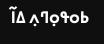ߕߋߟߋ߲ߣߍ߲ ߡߊ߬